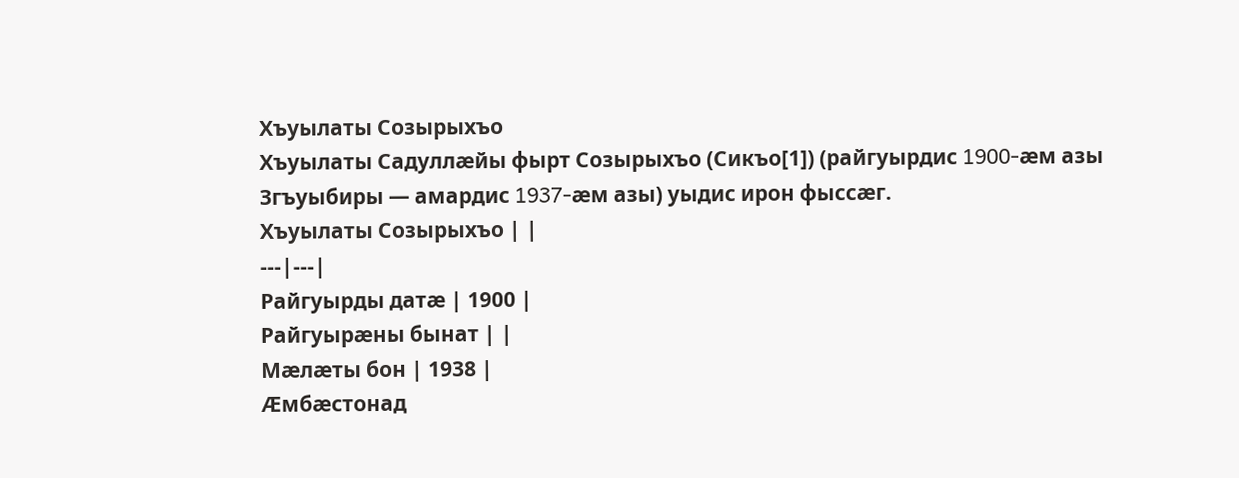Хъуылаты Созырыхъо
Хъуылаты Садуллæйы фырт Созырыхъо (Сикъо[1]) (райгуырдис 1900-æм азы Згъуыбиры — амардис 1937-æм азы) уыдис ирон фыссæг.
Хъуылаты Созырыхъо | |
---|---|
Райгуырды датæ | 1900 |
Райгуырæны бынат | |
Мæлæты бон | 1938 |
Æмбæстонад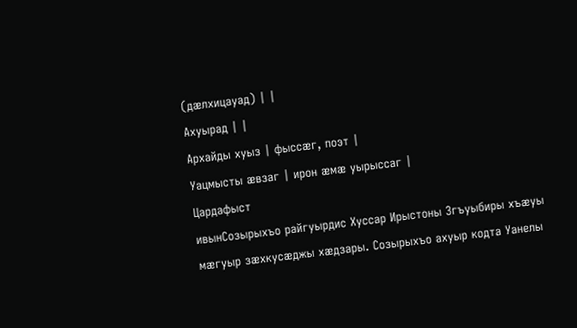(дæлхицауад) | |
Ахуырад | |
Архайды хуыз | фыссæг, поэт |
Уацмысты æвзаг | ирон æмæ уырыссаг |
Цардафыст
ивынСозырыхъо райгуырдис Хуссар Ирыстоны Згъуыбиры хъæуы мæгуыр зæхкусæджы хæдзары. Созырыхъо ахуыр кодта Уанелы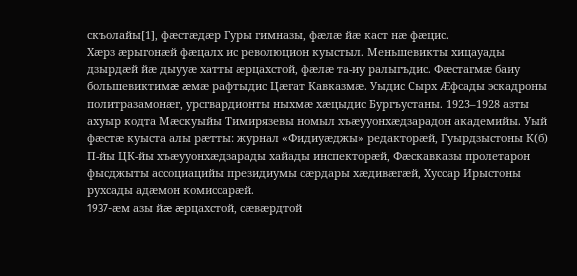скъолайы[1], фæстæдæр Гуры гимназы, фæлæ йæ каст нæ фæциc.
Хæрз æрыгонæй фæцалх ис революцион куыстыл. Меньшевикты хицауады дзырдæй йæ дыууæ хатты æрцахстой, фæлæ та-иу ралыгъдис. Фæстагмæ баиу большевиктимæ æмæ рафтыдис Цæгат Кавказмæ. Уыдиc Сырх Æфсады эскадроны политразамонæг, урсгвардионты ныхмæ хæцыдиc Бургъустаны. 1923–1928 азты ахуыр кодта Мæскуыйы Тимирязевы номыл хъæууонхæдзарадон академийы. Уый фæстæ куыста алы рæтты: журнал «Фидиуæджы» редакторæй, Гуырдзыстоны К(б) П-йы ЦК-йы хъæууонхæдзарады хайады инспекторæй, Фæскавказы пролетарон фысджыты ассоциацийы президиумы сæрдары хæдивæгæй, Хуссар Ирыстоны рухсады адæмон комиссарæй.
1937-æм азы йæ æрцахстой, сæвæрдтой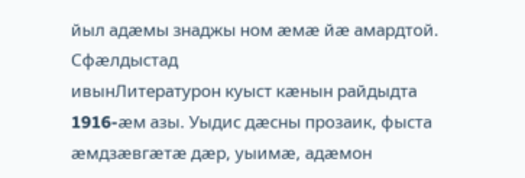йыл адæмы знаджы ном æмæ йæ амардтой.
Сфæлдыстад
ивынЛитературон куыст кæнын райдыдта 1916-æм азы. Уыдис дæсны прозаик, фыста æмдзæвгæтæ дæр, уыимæ, адæмон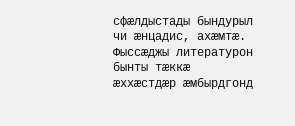сфæлдыстады бындурыл чи æнцадис, ахæмтæ.
Фыссæджы литературон бынты тæккæ æххæстдæр æмбырдгонд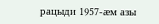рацыди 1957-æм азы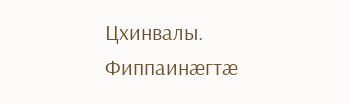Цхинвалы.
Фиппаинæгтæ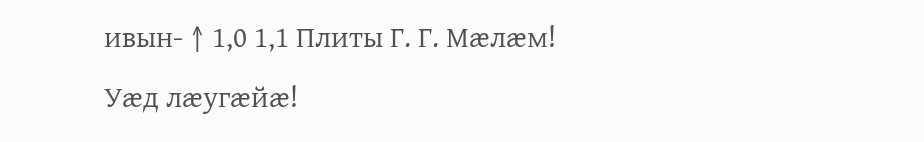ивын- ↑ 1,0 1,1 Плиты Г. Г. Мæлæм! Уæд лæугæйæ!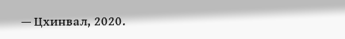— Цхинвал, 2020.